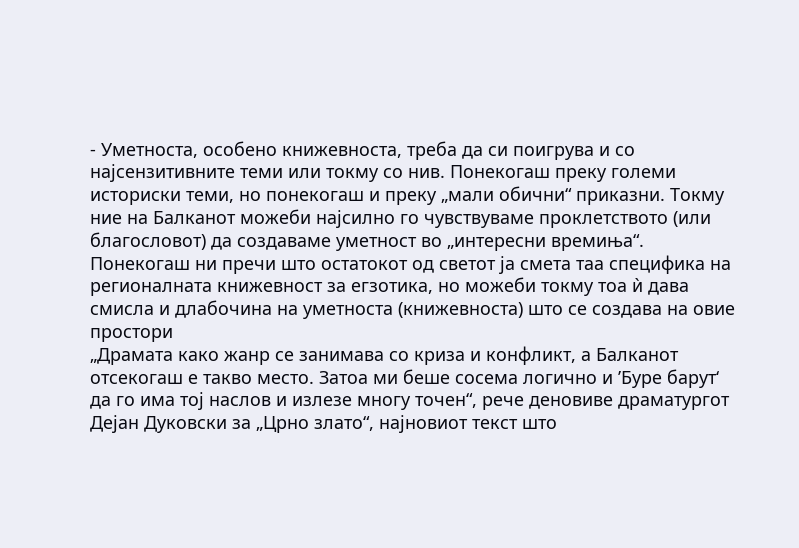- Уметноста, особено книжевноста, треба да си поигрува и со најсензитивните теми или токму со нив. Понекогаш преку големи историски теми, но понекогаш и преку „мали обични“ приказни. Токму ние на Балканот можеби најсилно го чувствуваме проклетството (или благословот) да создаваме уметност во „интересни времиња“. Понекогаш ни пречи што остатокот од светот ја смета таа специфика на регионалната книжевност за егзотика, но можеби токму тоа ѝ дава смисла и длабочина на уметноста (книжевноста) што се создава на овие простори
„Драмата како жанр се занимава со криза и конфликт, а Балканот отсекогаш е такво место. Затоа ми беше сосема логично и ’Буре барут‘ да го има тој наслов и излезе многу точен“, рече деновиве драматургот Дејан Дуковски за „Црно злато“, најновиот текст што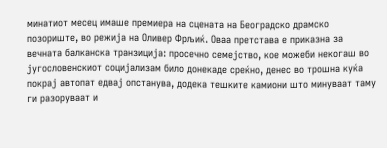минатиот месец имаше премиера на сцената на Београдско драмско позориште, во режија на Оливер Фрљиќ. Оваа претстава е приказна за вечната балканска транзиција: просечно семејство, кое можеби некогаш во југословенскиот социјализам било донекаде среќно, денес во трошна куќа покрај автопат едвај опстанува, додека тешките камиони што минуваат таму ги разоруваат и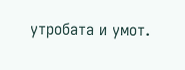утробата и умот.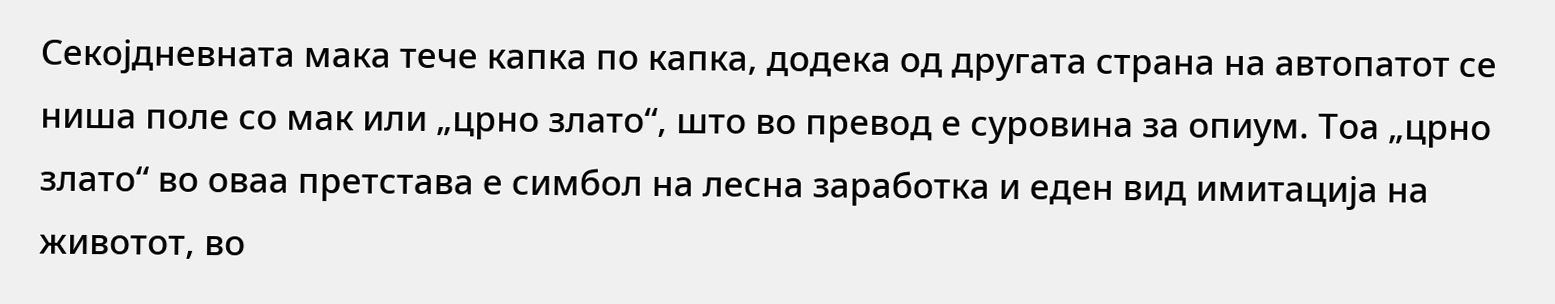Секојдневната мака тече капка по капка, додека од другата страна на автопатот се ниша поле со мак или „црно злато“, што во превод е суровина за опиум. Тоа „црно злато“ во оваа претстава е симбол на лесна заработка и еден вид имитација на животот, во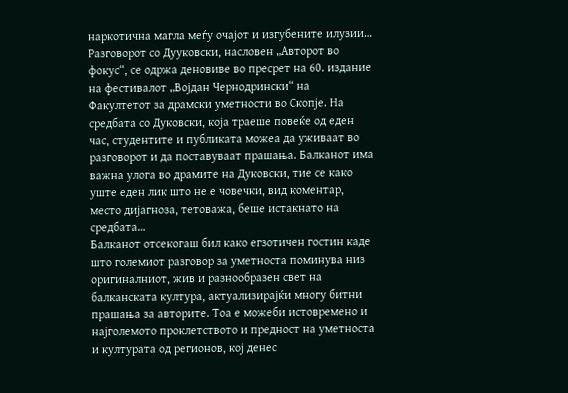наркотична магла меѓу очајот и изгубените илузии… Разговорот со Дууковски, насловен „Авторот во фокус“, се одржа деновиве во пресрет на 60. издание на фестивалот „Војдан Чернодрински“ на Факултетот за драмски уметности во Скопје. На средбата со Дуковски, која траеше повеќе од еден час, студентите и публиката можеа да уживаат во разговорот и да поставуваат прашања. Балканот има важна улога во драмите на Дуковски, тие се како уште еден лик што не е човечки, вид коментар, место дијагноза, тетоважа, беше истакнато на средбата…
Балканот отсекогаш бил како егзотичен гостин каде што големиот разговор за уметноста поминува низ оригиналниот, жив и разнообразен свет на балканската култура, актуализирајќи многу битни прашања за авторите. Тоа е можеби истовремено и најголемото проклетството и предност на уметноста и културата од регионов, кој денес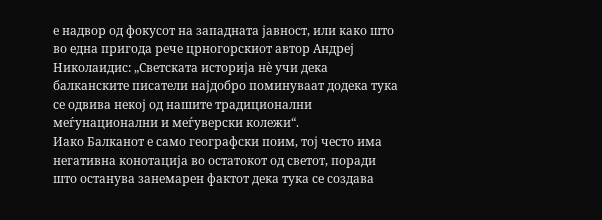е надвор од фокусот на западната јавност, или како што во една пригода рече црногорскиот автор Андреј Николаидис: „Светската историја нѐ учи дека балканските писатели најдобро поминуваат додека тука се одвива некој од нашите традиционални меѓунационални и меѓуверски колежи“.
Иако Балканот е само географски поим, тој често има негативна конотација во остатокот од светот, поради што останува занемарен фактот дека тука се создава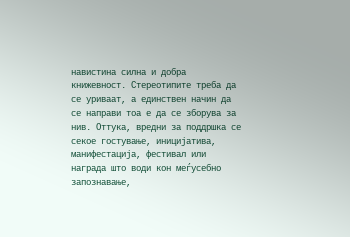навистина силна и добра книжевност. Стереотипите треба да се уриваат, а единствен начин да се направи тоа е да се зборува за нив. Оттука, вредни за поддршка се секое гостување, иницијатива, манифестација, фестивал или награда што води кон меѓусебно запознавање,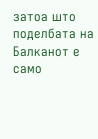затоа што поделбата на Балканот е само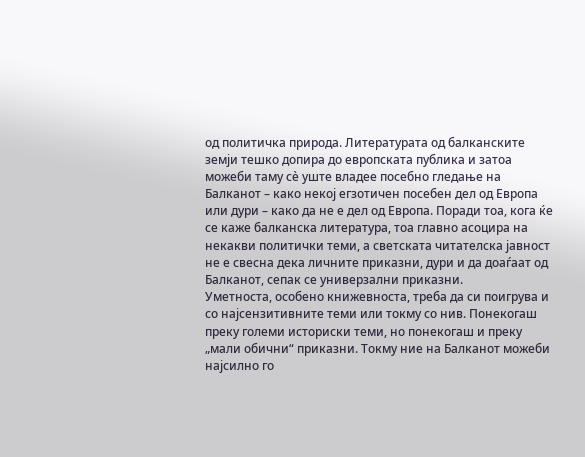од политичка природа. Литературата од балканските земји тешко допира до европската публика и затоа можеби таму сѐ уште владее посебно гледање на Балканот – како некој егзотичен посебен дел од Европа или дури – како да не е дел од Европа. Поради тоа, кога ќе се каже балканска литература, тоа главно асоцира на некакви политички теми, а светската читателска јавност не е свесна дека личните приказни, дури и да доаѓаат од Балканот, сепак се универзални приказни.
Уметноста, особено книжевноста, треба да си поигрува и со најсензитивните теми или токму со нив. Понекогаш преку големи историски теми, но понекогаш и преку „мали обични“ приказни. Токму ние на Балканот можеби најсилно го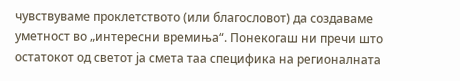чувствуваме проклетството (или благословот) да создаваме уметност во „интересни времиња“. Понекогаш ни пречи што остатокот од светот ја смета таа специфика на регионалната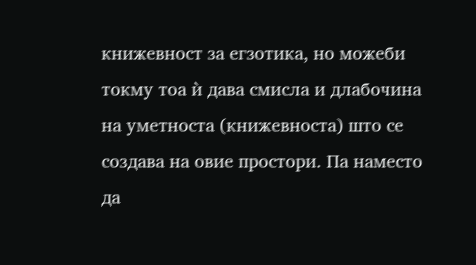книжевност за егзотика, но можеби токму тоа ѝ дава смисла и длабочина на уметноста (книжевноста) што се создава на овие простори. Па наместо да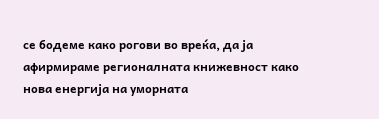се бодеме како рогови во вреќа, да ја афирмираме регионалната книжевност како нова енергија на уморната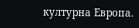културна Европа.